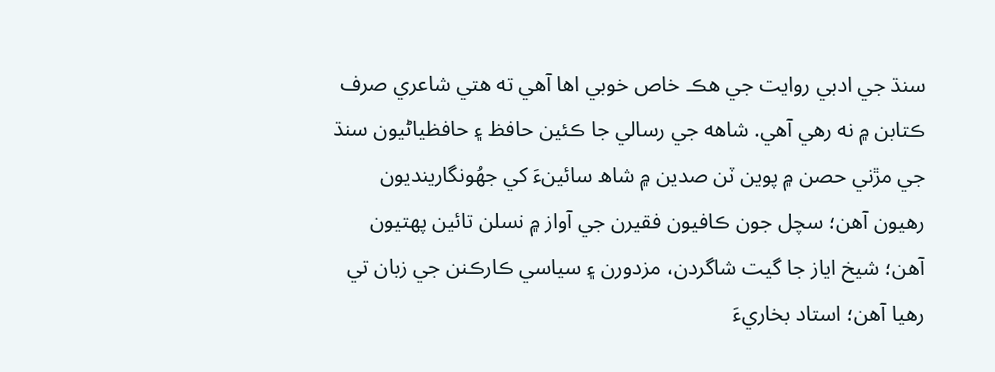سنڌ جي ادبي روايت جي هڪ خاص خوبي اها آهي ته هتي شاعري صرف ڪتابن ۾ نه رهي آهي. شاهه جي رسالي جا ڪئين حافظ ۽ حافظياڻيون سنڌ جي مڙني حصن ۾ پوين ٽن صدين ۾ شاھ سائينءَ کي جهُونگارينديون رهيون آھن؛ سچل جون ڪافيون فقيرن جي آواز ۾ نسلن تائين پھتيون آهن؛ شيخ اياز جا گيت شاگردن، مزدورن ۽ سياسي ڪارڪنن جي زبان تي رهيا آهن؛ استاد بخاريءَ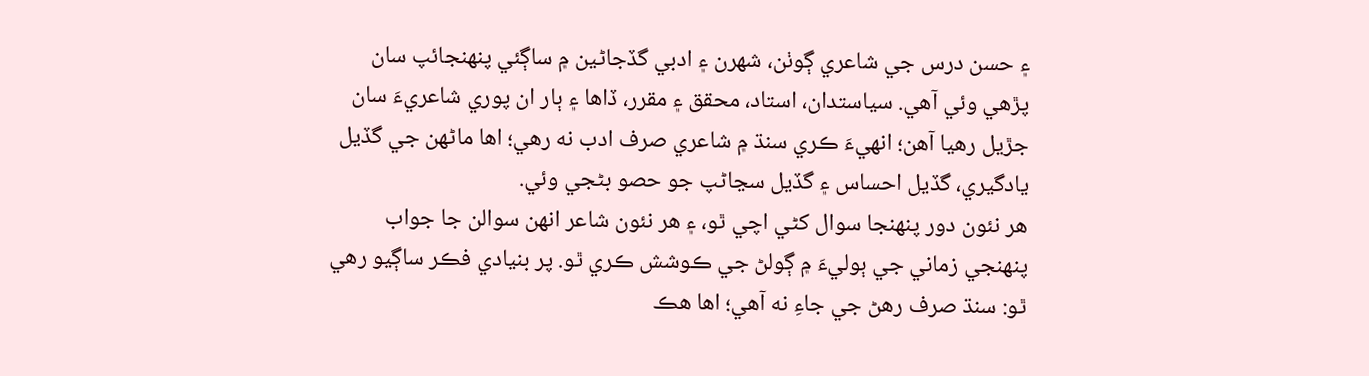۽ حسن درس جي شاعري ڳوٺن، شھرن ۽ ادبي گڏجاڻين ۾ ساڳئي پنھنجائپ سان پڙهي وئي آهي. سياستدان، استاد، محقق ۽ مقرر، ڏاھا ۽ ٻار ان پوري شاعريءَ سان جڙيل رهيا آھن؛ انهيءَ ڪري سنڌ ۾ شاعري صرف ادب نه رهي؛ اها ماڻهن جي گڏيل يادگيري، گڏيل احساس ۽ گڏيل سڃاڻپ جو حصو بڻجي وئي.
هر نئون دور پنھنجا سوال کڻي اچي ٿو، ۽ هر نئون شاعر انهن سوالن جا جواب پنھنجي زماني جي ٻوليءَ ۾ ڳولڻ جي ڪوشش ڪري ٿو. پر بنيادي فڪر ساڳيو رهي ٿو: سنڌ صرف رهڻ جي جاءِ نه آهي؛ اها هڪ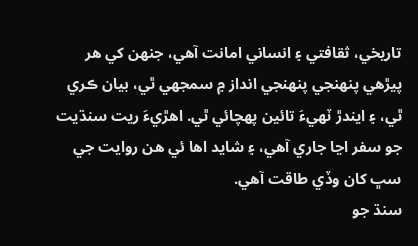تاريخي، ثقافتي ۽ انساني امانت آهي، جنھن کي هر پيڙهي پنھنجي پنھنجي انداز ۾ سمجهي ٿي، بيان ڪري ٿي، ۽ ايندڙ ٽھيءَ تائين پھچائي ٿي. اهڙيءَ ريت سنڌيت جو سفر اڃا جاري آهي، ۽ شايد اھا ئي هن روايت جي سڀ کان وڏي طاقت آھي.
سنڌ جو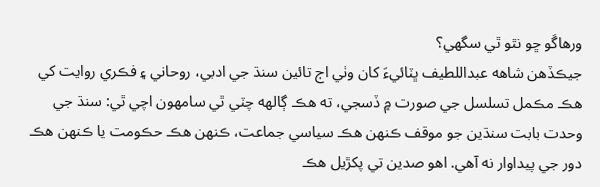ورھاڱو ڇو نٿو ٿي سگهي؟
جيڪڏهن شاهه عبداللطيف ڀٽائيءَ کان وٺي اڄ تائين سنڌ جي ادبي، روحاني ۽ فڪري روايت کي هڪ مڪمل تسلسل جي صورت ۾ ڏسجي، ته هڪ ڳالهه چٽي ٿي سامهون اچي ٿي: سنڌ جي وحدت بابت سنڌين جو موقف ڪنھن هڪ سياسي جماعت، ڪنھن هڪ حڪومت يا ڪنھن هڪ دور جي پيداوار نه آهي. اهو صدين تي پکڙيل هڪ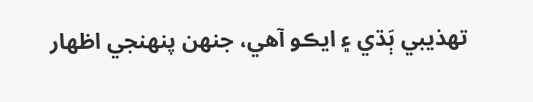تھذيبي ٻَڌي ۽ ايڪو آهي، جنھن پنھنجي اظھار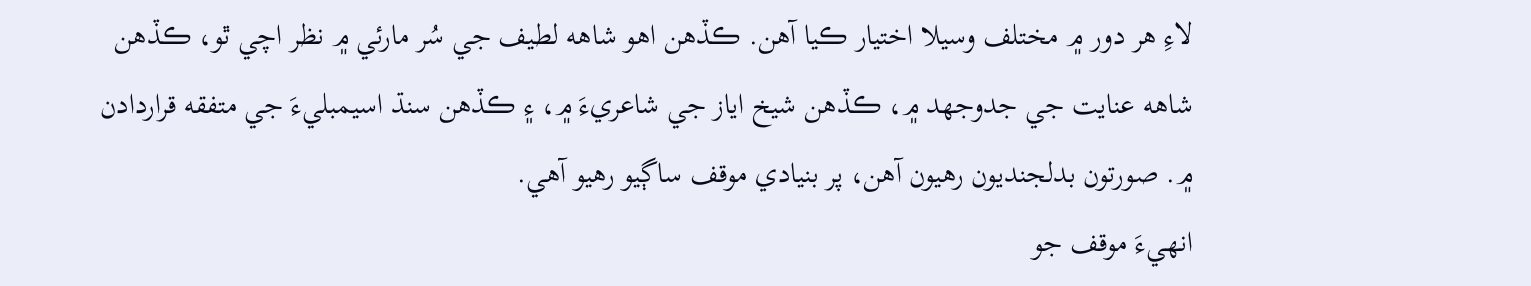لاءِ هر دور ۾ مختلف وسيلا اختيار ڪيا آهن. ڪڏهن اهو شاهه لطيف جي سُر مارئي ۾ نظر اچي ٿو، ڪڏهن شاهه عنايت جي جدوجھد ۾، ڪڏهن شيخ اياز جي شاعريءَ ۾، ۽ ڪڏهن سنڌ اسيمبليءَ جي متفقه قراردادن ۾. صورتون بدلجنديون رهيون آهن، پر بنيادي موقف ساڳيو رهيو آهي.
انهيءَ موقف جو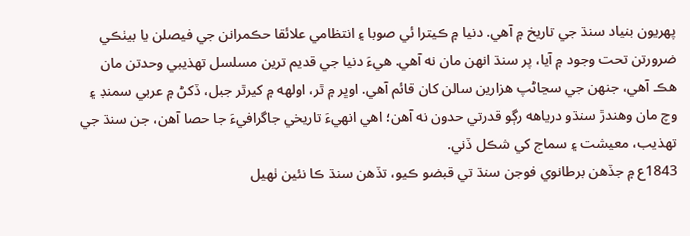پھريون بنياد سنڌ جي تاريخ ۾ آهي. دنيا ۾ ڪيترا ئي صوبا ۽ انتظامي علائقا حڪمرانن جي فيصلن يا بيٺڪي ضرورتن تحت وجود ۾ آيا، پر سنڌ انهن مان نه آهي. هيءَ دنيا جي قديم ترين مسلسل تھذيبي وحدتن مان هڪ آهي، جنھن جي سڃاڻپ هزارين سالن کان قائم آهي. اوڀر ۾ ٿر، اولھه ۾ کيرٿر جبل، ڏکڻ ۾ عربي سمنڊ ۽ وچ مان وهندڙ سنڌو درياهه رڳو قدرتي حدون نه آهن؛ اهي انهيءَ تاريخي جاگرافيءَ جا حصا آهن، جن سنڌ جي تھذيب، معيشت ۽ سماج کي شڪل ڏني.
1843ع ۾ جڏهن برطانوي فوجن سنڌ تي قبضو ڪيو، تڏهن سنڌ ڪا نئين ٺھيل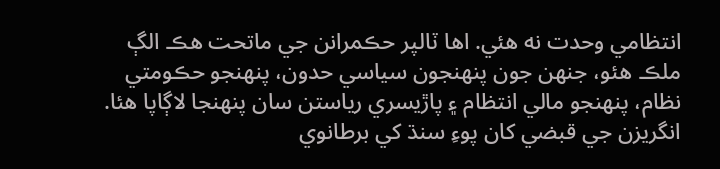انتظامي وحدت نه هئي. اها ٽالپر حڪمرانن جي ماتحت هڪ الڳ ملڪ هئو، جنھن جون پنھنجون سياسي حدون، پنھنجو حڪومتي نظام، پنھنجو مالي انتظام ۽ پاڙيسري رياستن سان پنھنجا لاڳاپا هئا. انگريزن جي قبضي کان پوءِ سنڌ کي برطانوي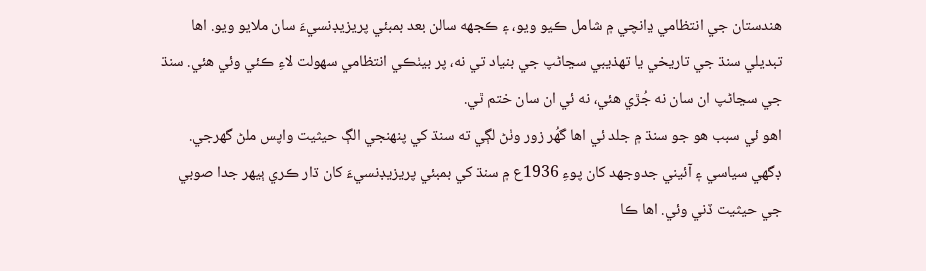هندستان جي انتظامي ڍانچي ۾ شامل ڪيو ويو، ۽ ڪجهه سالن بعد بمبئي پريزيڊنسيءَ سان ملايو ويو. اها تبديلي سنڌ جي تاريخي يا تھذيبي سڃاڻپ جي بنياد تي نه، پر بيٺڪي انتظامي سھولت لاءِ ڪئي وئي هئي. سنڌ جي سڃاڻپ ان سان نه جُڙي هئي، نه ئي ان سان ختم ٿي.
اهو ئي سبب هو جو سنڌ ۾ جلد ئي اها گهُر زور وٺڻ لڳي ته سنڌ کي پنھنجي الڳ حيثيت واپس ملڻ گهرجي. ڊگهي سياسي ۽ آئيني جدوجھد کان پوءِ 1936ع ۾ سنڌ کي بمبئي پريزيڊنسيءَ کان ڌار ڪري ٻيھر جدا صوبي جي حيثيت ڏني وئي. اها ڪا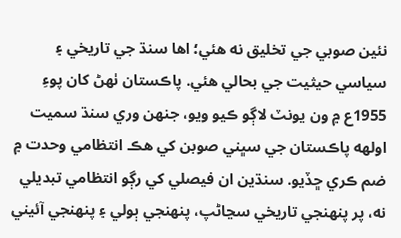نئين صوبي جي تخليق نه هئي؛ اها سنڌ جي تاريخي ۽ سياسي حيثيت جي بحالي هئي. پاڪستان ٺھڻ کان پوءِ 1955ع ۾ ون يونٽ لاڳو ڪيو ويو، جنھن وري سنڌ سميت اولھه پاڪستان جي سڀني صوبن کي هڪ انتظامي وحدت ۾ ضم ڪري ڇڏيو. سنڌين ان فيصلي کي رڳو انتظامي تبديلي نه، پر پنھنجي تاريخي سڃاڻپ، پنھنجي ٻولي ۽ پنھنجي آئيني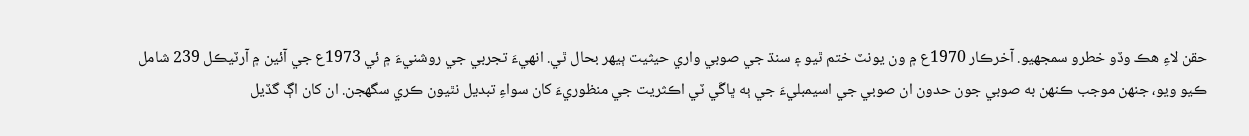حقن لاءِ هڪ وڏو خطرو سمجهيو. آخرڪار 1970ع ۾ ون يونٽ ختم ٿيو ۽ سنڌ جي صوبي واري حيثيت ٻيھر بحال ٿي. انهيءَ تجربي جي روشنيءَ ۾ ئي 1973ع جي آئين ۾ آرٽيڪل 239 شامل ڪيو ويو، جنھن موجب ڪنھن به صوبي جون حدون ان صوبي جي اسيمبليءَ جي ٻه ڀاڱي ٽي اڪثريت جي منظوريءَ کان سواءِ تبديل نٿيون ڪري سگهجن. ان کان اڳ گڏيل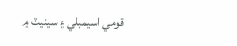قومي اسيمبلي ۽ سينيٽ ۾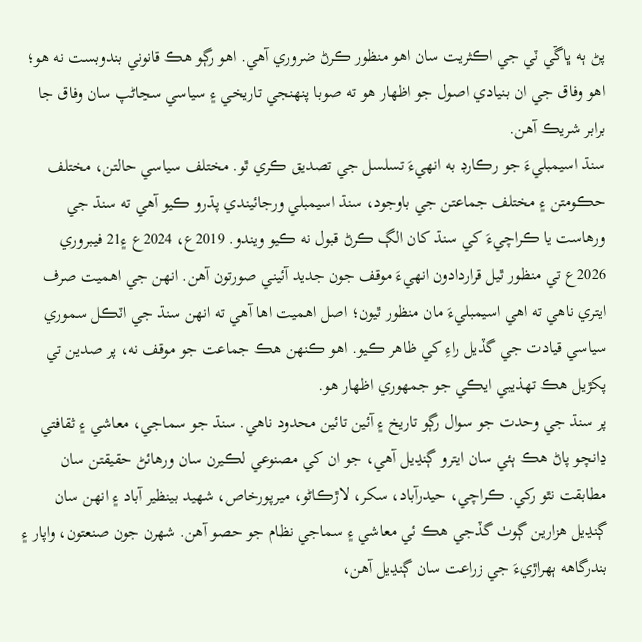پڻ ٻه ڀاڱي ٽي جي اڪثريت سان اھو منظور ڪرڻ ضروري آھي. اهو رڳو هڪ قانوني بندوبست نه هو؛ اهو وفاق جي ان بنيادي اصول جو اظھار هو ته صوبا پنھنجي تاريخي ۽ سياسي سڃاڻپ سان وفاق جا برابر شريڪ آهن.
سنڌ اسيمبليءَ جو رڪارڊ به انهيءَ تسلسل جي تصديق ڪري ٿو. مختلف سياسي حالتن، مختلف حڪومتن ۽ مختلف جماعتن جي باوجود، سنڌ اسيمبلي ورجائيندي پڌرو ڪيو آهي ته سنڌ جي ورهاست يا ڪراچيءَ کي سنڌ کان الڳ ڪرڻ قبول نه ڪيو ويندو. 2019ع، 2024ع ۽21 فيبروري 2026ع تي منظور ٿيل قراردادون انهيءَ موقف جون جديد آئيني صورتون آهن. انهن جي اهميت صرف ايتري ناهي ته اهي اسيمبليءَ مان منظور ٿيون؛ اصل اهميت اها آهي ته انهن سنڌ جي اٽڪل سموري سياسي قيادت جي گڏيل راءِ کي ظاهر ڪيو. اهو ڪنھن هڪ جماعت جو موقف نه، پر صدين تي پکڙيل هڪ تھذيبي ايڪي جو جمهوري اظھار هو.
پر سنڌ جي وحدت جو سوال رڳو تاريخ ۽ آئين تائين محدود ناهي. سنڌ جو سماجي، معاشي ۽ ثقافتي ڍانچو پاڻ هڪ ٻئي سان ايترو ڳنڍيل آهي، جو ان کي مصنوعي لڪيرن سان ورهائڻ حقيقتن سان مطابقت نٿو رکي. ڪراچي، حيدرآباد، سکر، لاڙڪاڻو، ميرپورخاص، شھيد بينظير آباد ۽ انهن سان ڳنڍيل هزارين ڳوٺ گڏجي هڪ ئي معاشي ۽ سماجي نظام جو حصو آهن. شھرن جون صنعتون، واپار ۽ بندرگاهه ٻھراڙيءَ جي زراعت سان ڳنڍيل آهن،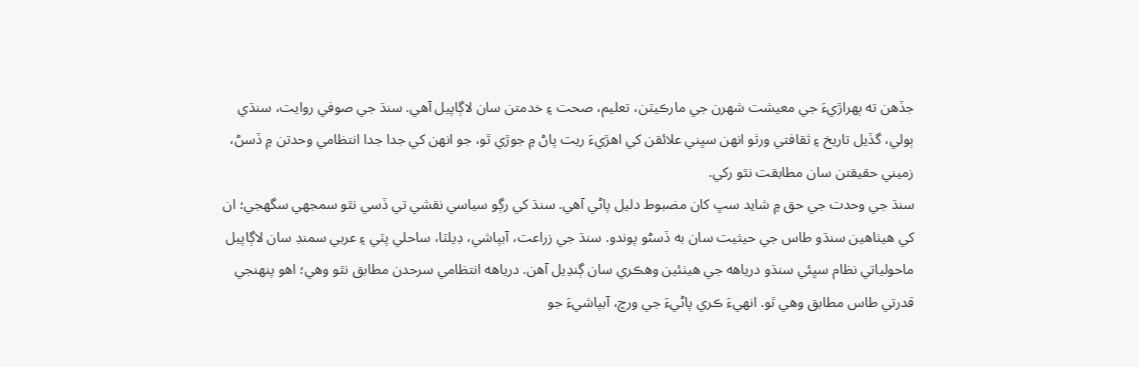جڏهن ته ٻھراڙيءَ جي معيشت شھرن جي مارڪيٽن، تعليم، صحت ۽ خدمتن سان لاڳاپيل آهي. سنڌ جي صوفي روايت، سنڌي ٻولي، گڏيل تاريخ ۽ ثقافتي ورثو انهن سڀني علائقن کي اهڙيءَ ريت پاڻ ۾ جوڙي ٿو، جو انهن کي جدا جدا انتظامي وحدتن ۾ ڏسڻ، زميني حقيقتن سان مطابقت نٿو رکي.
سنڌ جي وحدت جي حق ۾ شايد سڀ کان مضبوط دليل پاڻي آهي. سنڌ کي رڳو سياسي نقشي تي ڏسي نٿو سمجهي سگهجي؛ ان کي هيٺاهين سنڌو طاس جي حيثيت سان به ڏسڻو پوندو. سنڌ جي زراعت، آبپاشي، ڊيلٽا، ساحلي پٽي ۽ عربي سمنڊ سان لاڳاپيل ماحولياتي نظام سڀئي سنڌو درياهه جي هيٺئين وهڪري سان ڳنڍيل آهن. درياهه انتظامي سرحدن مطابق نٿو وهي؛ اهو پنھنجي قدرتي طاس مطابق وهي ٿو. انهيءَ ڪري پاڻيءَ جي ورڇ، آبپاشيءَ جو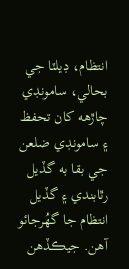انتظام، ڊيلٽا جي بحالي، سامونڊي چاڙهه کان تحفظ ۽ سامونڊي ضلعن جي بقا به گڏيل رٿابندي ۽ گڏيل انتظام جا گهُرجائو آھن. جيڪڏهن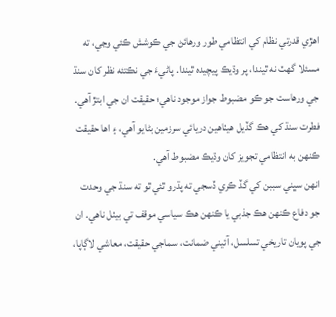اهڙي قدرتي نظام کي انتظامي طور ورهائڻ جي ڪوشش ڪئي وڃي، ته مسئلا گهٽ نه ٿيندا، پر وڌيڪ پيچيده ٿيندا. پاڻيءَ جي نڪتئه نظر کان سنڌ جي ورهاست جو ڪو مضبوط جواز موجود ناهي؛ حقيقت ان جي ابتڙ آهي. فطرت سنڌ کي هڪ گڏيل هيٺاهين دريائي سرزمين بڻايو آهي، ۽ اها حقيقت ڪنھن به انتظامي تجويز کان وڌيڪ مضبوط آهي.
انهن سڀني سببن کي گڏ ڪري ڏسجي ته پڌرو ٿئي ٿو ته سنڌ جي وحدت جو دفاع ڪنھن هڪ جذبي يا ڪنھن هڪ سياسي موقف تي بيٺل ناهي. ان جي پويان تاريخي تسلسل، آئيني ضمانت، سماجي حقيقت، معاشي لاڳاپا،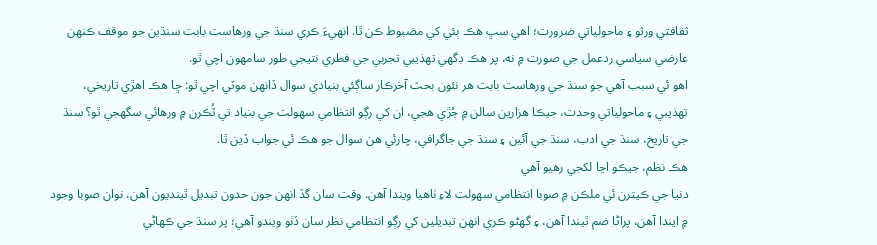ثقافتي ورثو ۽ ماحولياتي ضرورت؛ اهي سڀ هڪ ٻئي کي مضبوط ڪن ٿا. انهيءَ ڪري سنڌ جي ورهاست بابت سنڌين جو موقف ڪنھن عارضي سياسي ردعمل جي صورت ۾ نه، پر هڪ ڊگهي تھذيبي تجربي جي فطري نتيجي طور سامهون اچي ٿو.
اهو ئي سبب آهي جو سنڌ جي ورهاست بابت هر نئون بحث آخرڪار ساڳئي بنيادي سوال ڏانھن موٽي اچي ٿو: ڇا هڪ اهڙي تاريخي، تھذيبي ۽ ماحولياتي وحدت، جيڪا هزارين سالن ۾ جُڙي هجي، ان کي رڳو انتظامي سھولت جي بنياد تي ٽُڪرن ۾ ورهائي سگهجي ٿو؟ سنڌ جي تاريخ، سنڌ جي ادب، سنڌ جي آئين ۽ سنڌ جي جاگرافي، چارئي هن سوال جو هڪ ئي جواب ڏين ٿا.
هڪ نظم، جيڪو اڃا لکجي رهيو آهي
دنيا جي ڪيترن ئي ملڪن ۾ صوبا انتظامي سھولت لاءِ ٺاهيا ويندا آهن. وقت سان گڏ انهن جون حدون تبديل ٿينديون آهن، نوان صوبا وجود ۾ ايندا آهن، پراڻا ضم ٿيندا آهن، ۽ گهڻو ڪري انهن تبديلين کي رڳو انتظامي نظر سان ڏٺو ويندو آهي؛ پر سنڌ جي ڪھاڻي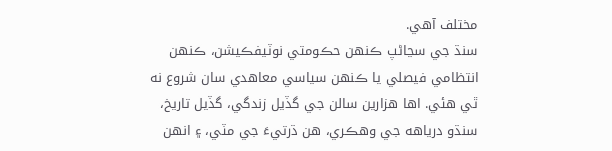مختلف آهي.
سنڌ جي سڃاڻپ ڪنھن حڪومتي نوٽيفڪيشن، ڪنھن انتظامي فيصلي يا ڪنھن سياسي معاهدي سان شروع نه ٿي هئي. اها هزارين سالن جي گڏيل زندگي، گڏيل تاريخ، سنڌو درياهه جي وهڪري، هن ڌرتيءَ جي مٽي، ۽ انهن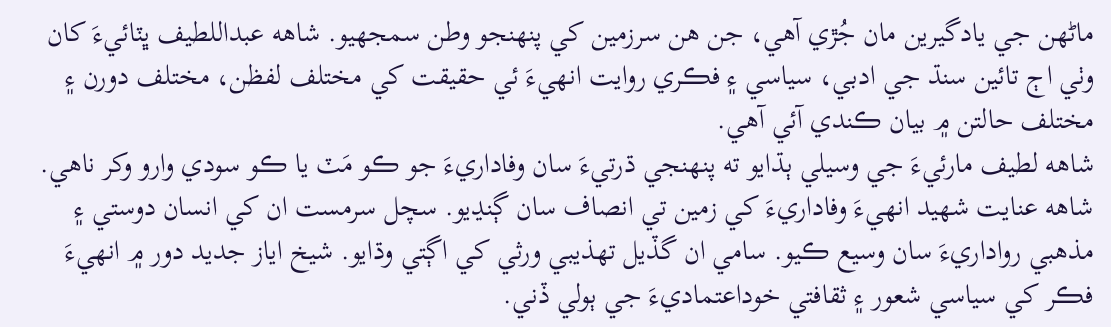ماڻهن جي يادگيرين مان جُڙي آهي، جن هن سرزمين کي پنھنجو وطن سمجهيو. شاهه عبداللطيف ڀٽائيءَ کان وٺي اڄ تائين سنڌ جي ادبي، سياسي ۽ فڪري روايت انهيءَ ئي حقيقت کي مختلف لفظن، مختلف دورن ۽ مختلف حالتن ۾ بيان ڪندي آئي آهي.
شاهه لطيف مارئيءَ جي وسيلي ٻڌايو ته پنھنجي ڌرتيءَ سان وفاداريءَ جو ڪو مَٽ يا ڪو سودي وارو وکر ناهي. شاهه عنايت شھيد انهيءَ وفاداريءَ کي زمين تي انصاف سان ڳنڍيو. سچل سرمست ان کي انسان دوستي ۽ مذهبي رواداريءَ سان وسيع ڪيو. سامي ان گڏيل تھذيبي ورثي کي اڳتي وڌايو. شيخ اياز جديد دور ۾ انهيءَ فڪر کي سياسي شعور ۽ ثقافتي خوداعتماديءَ جي ٻولي ڏني.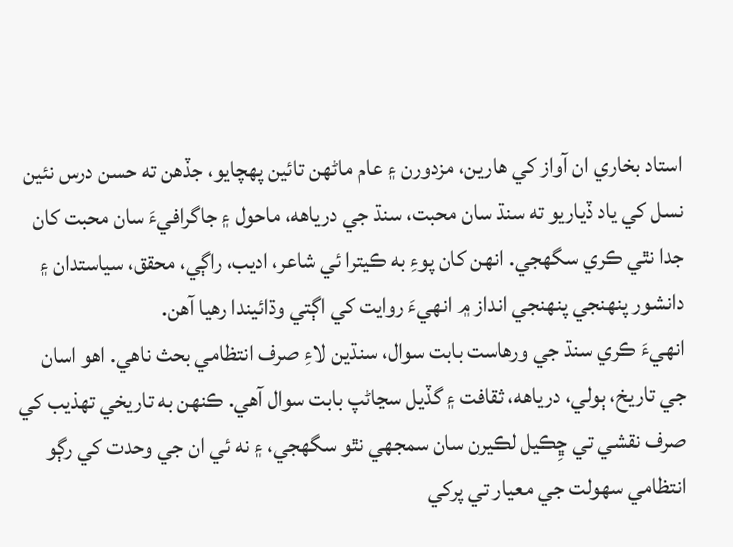استاد بخاري ان آواز کي هارين، مزدورن ۽ عام ماڻهن تائين پھچايو، جڏهن ته حسن درس نئين نسل کي ياد ڏياريو ته سنڌ سان محبت، سنڌ جي درياهه، ماحول ۽ جاگرافيءَ سان محبت کان جدا نٿي ڪري سگهجي. انهن کان پوءِ به ڪيترا ئي شاعر، اديب، راڳي، محقق، سياستدان ۽ دانشور پنھنجي پنھنجي انداز ۾ انهيءَ روايت کي اڳتي وڌائيندا رهيا آهن.
انهيءَ ڪري سنڌ جي ورهاست بابت سوال، سنڌين لاءِ صرف انتظامي بحث ناهي. اهو اسان جي تاريخ، ٻولي، درياهه، ثقافت ۽ گڏيل سڃاڻپ بابت سوال آهي. ڪنھن به تاريخي تھذيب کي صرف نقشي تي ڇِڪيل لڪيرن سان سمجهي نٿو سگهجي، ۽ نه ئي ان جي وحدت کي رڳو انتظامي سھولت جي معيار تي پرکي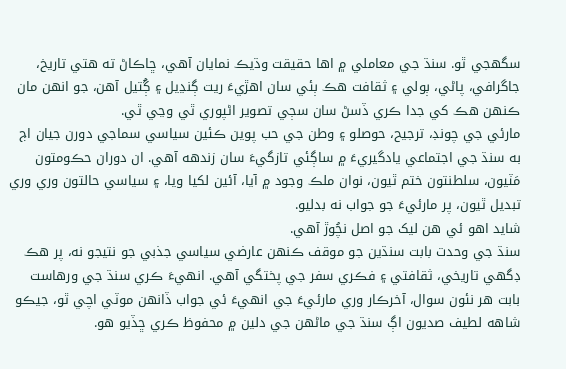سگهجي ٿو. سنڌ جي معاملي ۾ اها حقيقت وڌيڪ نمايان آهي، ڇاڪاڻ ته هتي تاريخ، جاگرافي، پاڻي، ٻولي ۽ ثقافت هڪ ٻئي سان اهڙيءَ ريت ڳنڍيل ۽ ڳُتيل آهن، جو انهن مان ڪنھن هڪ کي جدا ڪري ڏسڻ سان سڄي تصوير اڻپوري ٿي وڃي ٿي.
مارئي جي چونڊ، ترجيح، حوصلو ۽ وطن جي حب پوين ڪئين سياسي سماجي دورن جيان اڄ به سنڌ جي اجتماعي يادگيريءَ ۾ ساڳئي تازگيءَ سان زندهه آهي. ان دوران حڪومتون مَٽيون، سلطنتون ختم ٿيون، نوان ملڪ وجود ۾ آيا، آئين لکيا ويا، ۽ سياسي حالتون وري وري تبديل ٿيون، پر مارئيءَ جو جواب نه بدليو.
شايد اهو ئي هن ليک جو اصل نچُوڙ آهي.
سنڌ جي وحدت بابت سنڌين جو موقف ڪنھن عارضي سياسي جذبي جو نتيجو نه، پر هڪ ڊگهي تاريخي، ثقافتي ۽ فڪري سفر جي پختگي آهي. انهيءَ ڪري سنڌ جي ورهاست بابت هر نئون سوال، آخرڪار وري مارئيءَ جي انهيءَ ئي جواب ڏانھن موٽي اچي ٿو، جيڪو شاهه لطيف صديون اڳ سنڌ جي ماڻهن جي دلين ۾ محفوظ ڪري ڇڏيو هو.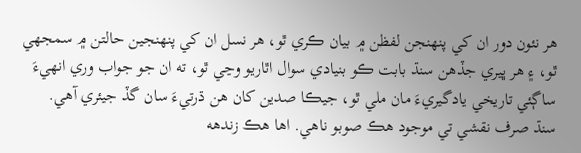هر نئون دور ان کي پنھنجن لفظن ۾ بيان ڪري ٿو، هر نسل ان کي پنھنجين حالتن ۾ سمجهي ٿو، ۽ هر ڀيري جڏهن سنڌ بابت ڪو بنيادي سوال اٿاريو وڃي ٿو، ته ان جو جواب وري انهيءَ ساڳئي تاريخي يادگيريءَ مان ملي ٿو، جيڪا صدين کان هن ڌرتيءَ سان گڏ جيئري آهي.
سنڌ صرف نقشي تي موجود هڪ صوبو ناهي. اها هڪ زندهه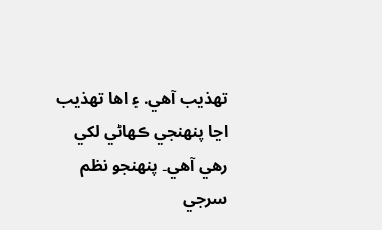تھذيب آهي. ۽ اها تھذيب اڃا پنھنجي ڪھاڻي لکي رهي آهي۔ پنھنجو نظم سرجي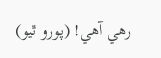رھي آھي! (پورو ٿيو)